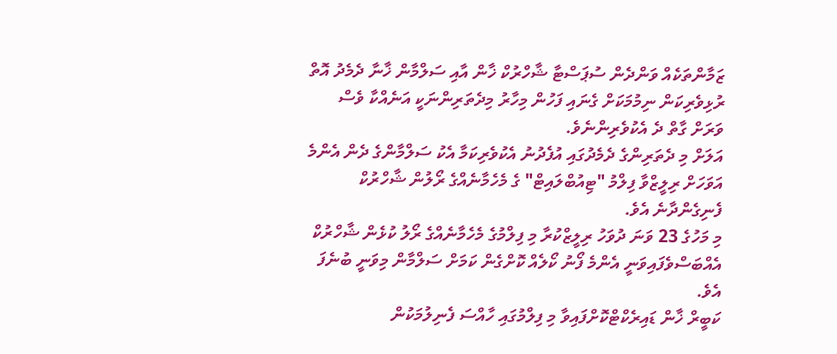ޒަމާންތަކެއް ވަންދެން ސުޕަސްޓާ ޝާހްރުކް ޚާން އާއި ސަލްމާން ޚާނާ ދެމެދު އޮތް ރުޅިވެރިކަން ނިމުމަކަށް ގެނައި ފަހުން މިހާރު މިދެތަރިންނަކީ އަނެއްކާ ވެސް ވަރަށް ގާތް ދެ އެކުވެރިންނެވެ.
އަލަށް މި ދެތަރިންގެ ދެމެދުގައި އުފެދުނު އެކުވެރިކަމާ އެކު ސަލްމާންގެ ދެން އެންމެ އަވަހަށް ރިލީޒްވާ ފިލްމު "ޓިއުބްލައިޓް" ގެ މެހެމާނެއްގެ ރޯލުން ޝާހްރުކް ފެނިގެންދާނެ އެވެ.
މި މަހުގެ 23 ވަނަ ދުވަހު ރިލީޒްކުރާ މި ފިލްމުގެ މެހެމާނެއްގެ ރޯލު ކުޅެން ޝާހްރުކް އެއްބަސްވެފައިވަނީ އެންމެ ފޯނު ކޯލެއް ކޮށްގެން ކަމަށް ސަލްމާން މިވަނީ ބުނެފަ އެވެ.
ކަބީރް ޚާން ޑައިރެކްޓްކޮށްފައިވާ މި ފިލްމުގައި ހާއްސަ ފެނިލުމަކުން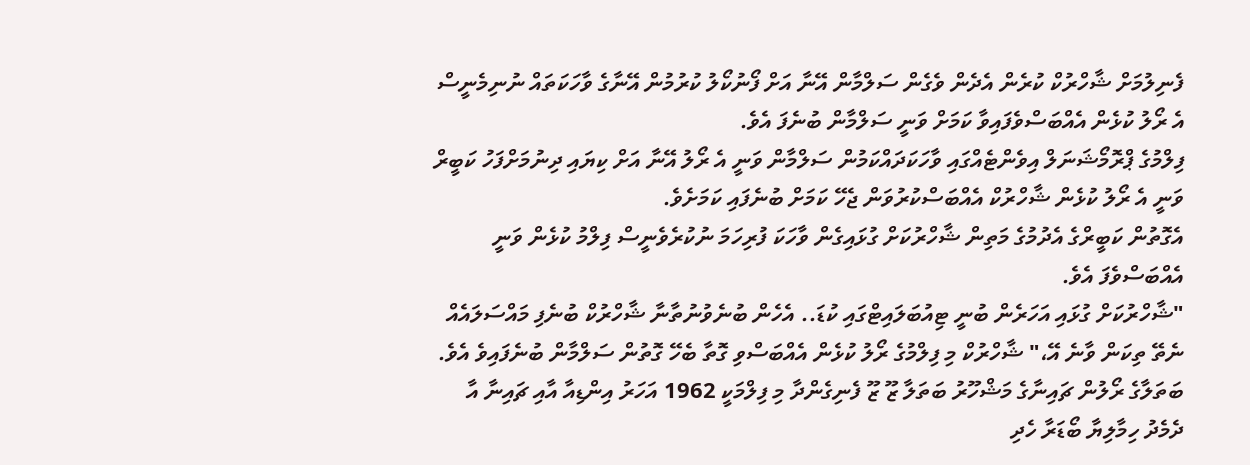ފެނިލުމަށް ޝާހްރުކް ކުރެން އެދެން ވެގެން ސަލްމާން އޭނާ އަށް ފޯނުކޯލު ކުރުމުން އޭނާގެ ވާހަކަތައް ނުނިމެނީސް އެ ރޯލު ކުޅެން އެއްބަސްވެފައިވާ ކަމަށް ވަނީ ސަލްމާން ބުނެފަ އެވެ.
ފިލްމުގެ ޕްރޮމޯޝަނަލް އިވެންޓެއްގައި ވާހަކަދައްކަމުން ސަލްމާން ވަނީ އެ ރޯލު އޭނާ އަށް ކިޔައި ދިނުމަށްފަހު ކަބީރް ވަނީ އެ ރޯލު ކުޅެން ޝާހްރުކް އެއްބަސްކުރުވަން ޖެހޭ ކަމަށް ބުނެފައި ކަމަށެވެ.
އެގޮތުން ކަބީރްގެ އެދުމުގެ މަތިން ޝާހްރުކަށް ގުޅައިގެން ވާހަކަ ފުރިހަމަ ނުކުރެވެނީސް ފިލްމު ކުޅެން ވަނީ އެއްބަސްވެފަ އެވެ.
"ޝާހްރުކަށް ގުޅައި އަހަރެން ބުނީ ޓިއުބަލައިޓްގައި ކުޑަ.. އެހެން ބުނެވުނުތާނާ ޝާހްރުކް ބުނެފި މައްސަލައެއް ނެތޭ ތިކަން ވާނެ އޭ،" ޝާހްރުކް މި ފިލްމުގެ ރޯލު ކުޅެން އެއްބަސްވި ގޮތާ ބެހޭ ގޮތުން ސަލްމާން ބުނެފައިވެ އެވެ.
ބަތަލާގެ ރޯލުން ޗައިނާގެ މަޝްހޫރު ބަތަލާ ޒޫ ޒޫ ފެނިގެންދާ މި ފިލްމަކީ 1962 އަހަރު އިންޑިއާ އާއި ޗައިނާ އާ ދެމެދު ހިމާލިޔާ ބޯޑަރާ ހެދި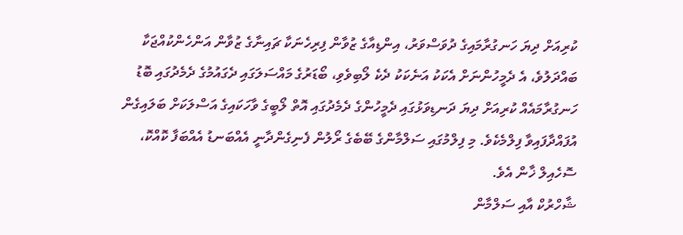ކުރިއަށް ދިޔަ ހަނގުރާމައިގެ ދުވަސްވަރު، އިންޑިއާގެ ޒުވާން ފިރިހެނަކާ ޗައިނާގެ ޒުވާން އަންހެންކުއްޖަކާ ބައްދަލުވެ، އެ ދެމީހުންނަށް އެކަކު އަނެކަކު ދެކެ ލޯބިވެވި، ބޯޑަރުގެ މައްސަލަގައި ދެގައުމުގެ ދެމެދުގައި ބޮޑު ހަނގުރާމައެއް ކުރިއަށް ދިޔަ ދަނޑިވަޅުގައި ދެމީހުންގެ ދެމެދުގައި އޮތް ލޯބީގެ ވާހަކައިގެ އަސްލަކަށް ބަލައިގެން އުފައްދާފައިވާ ފިލްމެކެވެ. މި ފިލްމުގައި ސަލްމާންގެ ބޭބެގެ ރޯލުން ފެނިގެންދާނީ އެއްބަނޑު އެއްބަފާ ކޮއްކޮ، ސޮހެއިލް ޚާން އެވެ.
ޝާހްރުކް އާއި ސަލްމާން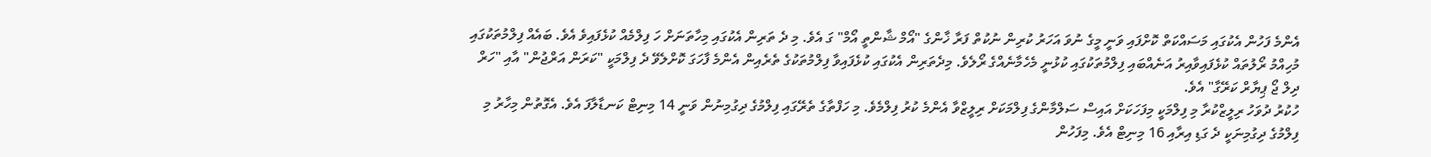އެންމެ ފަހުން އެކުގައި މަސައްކަތް ކޮށްފައި ވަނީ މީގެ ނުވަ އަހަރު ކުރިން ނުކުތް ފަރާ ޚާންގެ "އޯމް ޝާންތީ އޯމް" ގަ އެވެ. މި ދެ ތަރިން އެކުގައި މިހާތަނަށް ހަ ފިލްމެއް ކުޅެފައިވެ އެވެ. ބައެއް ފިލްމުތަކުގައި މުހިއްމު ރޯލުތައް ކުޅެފައިވާއިރު އަނެއްބައި ފިލްމުތަކުގައި ކުޅުނީ މެހެމާނެއްގެ ރޯލެވެ. މިދެތަރިން އެކުގައި ކުޅެފައިވާ ފިލްމުތަކުގެ ތެރެއިން އެންމެ ފާހަގަ ކޮށްލެވޭ ދެ ފިލްމަކީ "ކަރަން އަރްޖުން" އާއި "ހަރް ދިލް ޖޯ ޕިޔާރް ކަރޭގާ" އެވެ.
ހުކުރު ދުވަހު ރިލީޒްކުރާ މި ފިލްމަކީ މިފަހަކަށް އައިސް ސަލްމާންގެ ފިލްމަކަށް ރިލީޒްވާ އެންމެ ކުރު ފިލްމެވެ. މި ހަފްތާގެ ތެރޭގައި ފިލްމުގެ ދިގުމިނުން ވަނީ 14 މިނިޓް ކަނޑާލާފަ އެވެ. އެގޮތުން މިހާރު މި ފިލްމުގެ ދިގުމިނަކީ ދެ ގަޑި އިރާއި 16 މިނިޓް އެވެ. މިފަހުން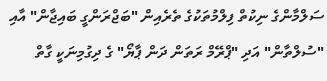ސަލްމާންގެ ނިކުތް ފިލްމުތަކުގެ ތެރެއިން "ބަޖްރަންގީ ބައިޖާން" އާއި "ސުލްތާން" އަދި "ޕްރޭމް ރަތަން ދަން ޕާޔޯ" ގެ ދިގުމިނަކީ ގާތް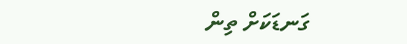ގަނޑަކަށް ތިން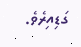ގަޑިއިރެވެ.